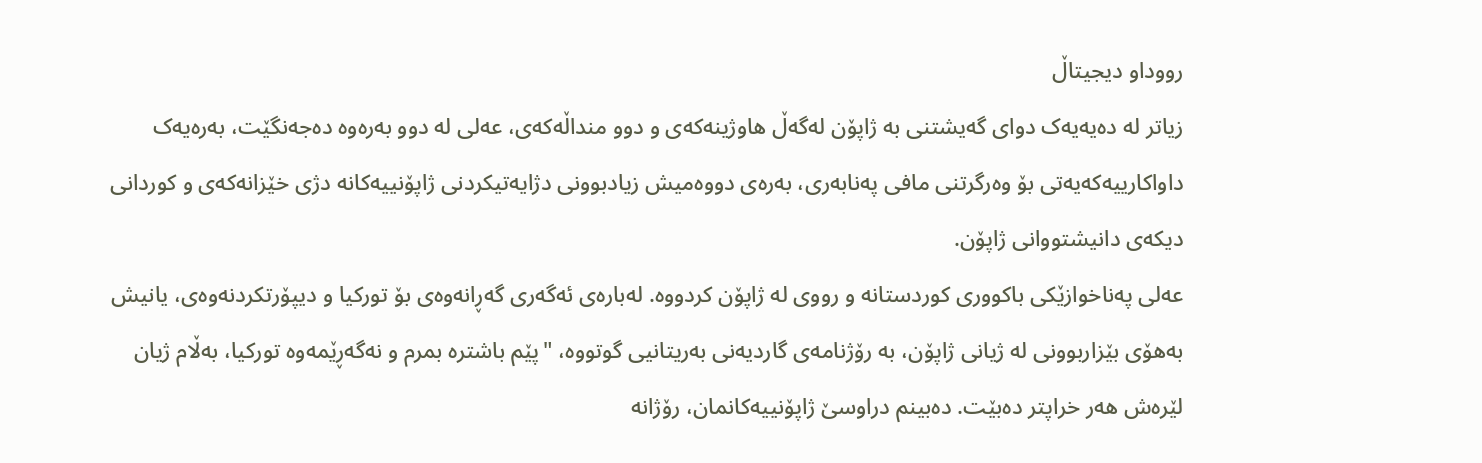رووداو دیجیتاڵ
زیاتر لە دەیەیەک دوای گەیشتنی بە ژاپۆن لەگەڵ هاوژینەکەی و دوو منداڵەکەی، عەلی لە دوو بەرەوە دەجەنگێت، بەرەیەک داواکارییەکەیەتی بۆ وەرگرتنی مافی پەنابەری، بەرەی دووەمیش زیادبوونی دژایەتیکردنی ژاپۆنییەکانە دژی خێزانەکەی و کوردانی دیکەی دانیشتووانی ژاپۆن.
عەلی پەناخوازێکی باکووری کوردستانە و رووی لە ژاپۆن کردووە. لەبارەی ئەگەری گەڕانەوەی بۆ تورکیا و دیپۆرتکردنەوەی، یانیش بەهۆی بێزاربوونی لە ژیانی ژاپۆن، بە رۆژنامەی گاردیەنی بەریتانیی گوتووە، "پێم باشترە بمرم و نەگەڕێمەوە تورکیا، بەڵام ژیان لێرەش هەر خراپتر دەبێت. دەبینم دراوسێ ژاپۆنییەکانمان، رۆژانە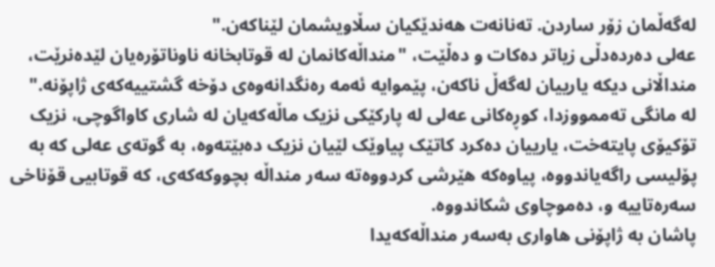لەگەڵمان زۆر ساردن. تەنانەت هەندێکیان سڵاویشمان لێناکەن."
عەلی دەردەدڵی زیاتر دەکات و دەڵێت، "منداڵەکانمان لە قوتابخانە ناوناتۆرەیان لێدەنرێت، منداڵانی دیکە یارییان لەگەڵ ناکەن، پێموایە ئەمە رەنگدانەوەی دۆخە گشتییەکەی ژاپۆنە."
لە مانگی تەممووزدا، کوڕەکانی عەلی لە پارکێکی نزیک ماڵەکەیان لە شاری کاواگوچی، نزیک تۆکیۆی پایتەخت، یارییان دەکرد کاتێک پیاوێک لێیان نزیک دەبێتەوە، بە گوتەی عەلی کە بە پۆلیسی راگەیاندووە، پیاوەکە هێرشی کردووەتە سەر منداڵە بچووکەکەی، کە قوتابیی قۆناخی سەرەتاییە و، دەموچاوی شکاندووە.
پاشان بە ژاپۆنی هاواری بەسەر منداڵەکەیدا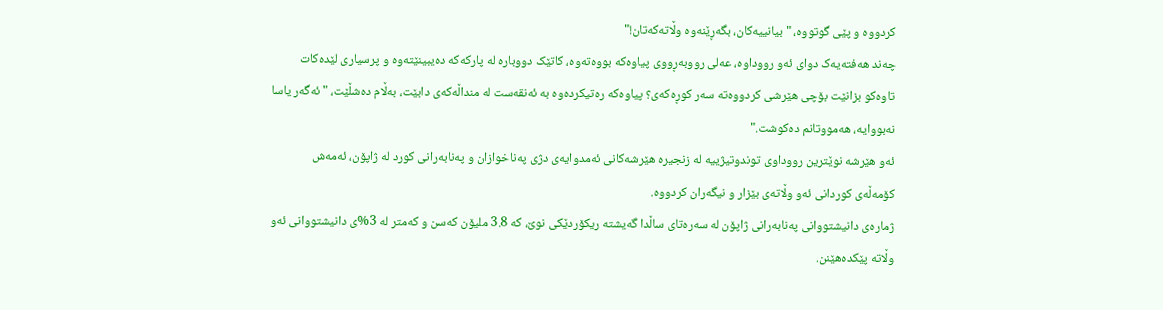کردووە و پێی گوتووە، "بیانییەکان، بگەڕێنەوە وڵاتەکەتان!"
چەند هەفتەیەک دوای ئەو رووداوە، عەلی رووبەڕووی پیاوەکە بووەتەوە، کاتێک دووبارە لە پارکەکە دەیبینێتەوە و پرسیاری لێدەکات تاوەکو بزانێت بۆچی هێرشی کردووەتە سەر کوڕەکەی؟ پیاوەکە رەتیکردەوە بە ئەنقەست لە منداڵەکەی دابێت، بەڵام دەشڵێت، "ئەگەر یاسا نەبووایە، هەمووتانم دەکوشت."
ئەو هێرشە نوێترین رووداوی توندوتیژییە لە زنجیرە هێرشەکانی ئەمدوایەی دژی پەناخوازان و پەنابەرانی کورد لە ژاپۆن، ئەمەش کۆمەڵەی کوردانی ئەو وڵاتەی بێزار و نیگەران کردووە.
ژمارەی دانیشتووانی پەنابەرانی ژاپۆن لە سەرەتای ساڵدا گەیشتە ریکۆردێکی نوێ، کە 3.8 ملیۆن کەسن و کەمتر لە 3%ی دانیشتووانی ئەو وڵاتە پێکدەهێنن.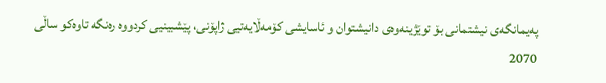پەیمانگەی نیشتمانی بۆ توێژینەوەی دانیشتوان و ئاسایشی کۆمەڵایەتیی ژاپۆنی، پێشبینیی کردووە رەنگە تاوەکو ساڵی 2070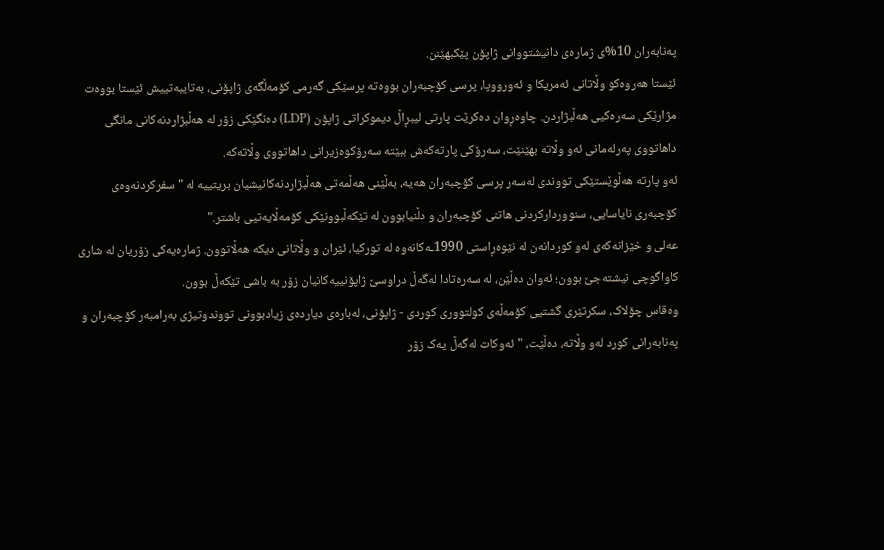پەنابەران 10%ی ژمارەی دانیشتووانی ژاپۆن پێکبهێنن.
ئێستا هەروەکو وڵاتانی ئەمریکا و ئەورووپا، پرسی کۆچبەران بووەتە پرسێکی گەرمی کۆمەڵگەی ژاپۆنی، بەتایبەتییش ئێستا بووەت مژارێکی سەرەکیی هەڵبژاردن. چاوەڕوان دەکرێت پارتی لیبڕاڵ دیموکراتی ژاپۆن (LDP) دەنگێکی زۆر لە هەڵبژاردنەکانی مانگی داهاتووی پەرلەمانی ئەو وڵاتە بهێنێت، سەرۆکی پارتەکەش ببێتە سەرۆکوەزیرانی داهاتووی وڵاتەکە.
ئەو پارتە هەڵوێستێکی تووندی لەسەر پرسی کۆچبەران هەیە، بەڵێنی هەڵمەتی هەڵبژاردنەکانیشیان بریتییە لە "سفرکردنەوەی کۆچبەری نایاسایی، سنووردارکردنی هاتنی کۆچبەران و دڵنیابوون لە تێکەڵبوونێکی کۆمەڵایەتیی باشتر."
عەلی و خێزانەکەی لەو کوردانەن لە نێوەڕاستی 1990ـەکانەوە لە تورکیا، ئێران و وڵاتانی دیکە هەڵاتوون. ژمارەیەکی زۆریان لە شاری کاواگوچی نیشتەجێ بوون؛ ئەوان دەڵێن، لە سەرەتادا لەگەڵ دراوسێ ژاپۆنییەکانیان زۆر بە باشی تێکەڵ بوون.
وەقاس چۆلاک، سکرتێری گشتیی کۆمەڵەی کولتووری کوردی - ژاپۆنی، لەبارەی دیاردەی زیادبوونی تووندوتیژی بەرامبەر کۆچبەران و پەنابەرانی کورد لەو وڵاتە، دەڵێت، "ئەوکات لەگەڵ یەک زۆر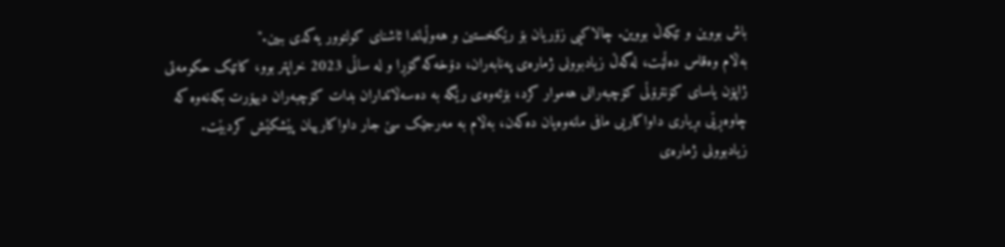باش بووین و تێکەڵ بووین. چالاکیی زۆریان بۆ رێکخستین و هەوڵیاندا ئاشنای کولتوور یەکدی ببین."
بەڵام وەقاس دەڵێت، لەگەڵ زیادبوونی ژمارەی پەنابەران، دۆخەکە گۆڕا و لە ساڵی 2023 خراپتر بوو، کاتێک حکومەتی ژاپۆن یاسای کۆنترۆڵی کۆچبەرانی هەموار کرد، بۆئەوەی رێگە بە دەسەڵاتداران بدات کۆچبەران دیپۆرت بکەنەوە کە چاوەڕێی بڕیاری داواکاریی مافی مانەوەیان دەکەن، بەڵام بە مەرجێک سێ جار داواکارییان پێشکێش کردبێت.
زیادبوونی ژمارەی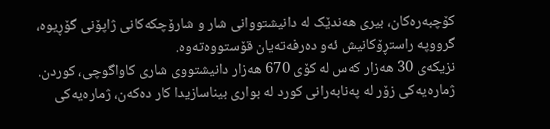کۆچبەرەکان، بیری هەندێک لە دانیشتووانی شار و شارۆچکەکانی ژاپۆنی گۆڕیوە، گرووپە راستڕۆکانیش ئەو دەرفەتەیان قۆستووەتەوە.
نزیکەی 30 هەزار کەس لە کۆی 670 هەزار دانیشتووی شاری کاواگوچی، کوردن. ژمارەیەکی زۆر لە پەنابەرانی کورد لە بواری بیناسازیدا کار دەکەن، ژمارەیەکی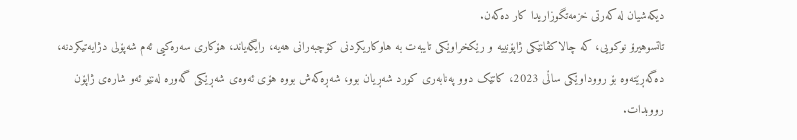دیکەشیان لە کەرتی خزمەتگوزاریدا کار دەکەن.
تاتسوهیرۆ نوکویی، کە چالاکڤانێکی ژاپۆنییە و رێکخراوێکی تایبەت بە هاوکاریکردنی کۆچبەرانی هەیە، رایگەیاند، هۆکاری سەرەکیی ئەم شەپۆلی دژایەتیکردنە، دەگەڕێتەوە بۆ رووداوێکی ساڵی 2023، کاتێک دوو پەنابەری کورد شەڕیان بوو، شەڕەکەش بووە هۆی ئەوەی شەڕێکی گەورە لەنێو ئەو شارەی ژاپۆن رووبدات.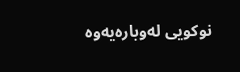نوکویی لەوبارەیەوە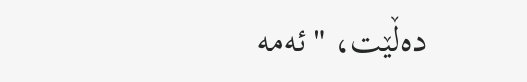دەڵێت، "ئەمە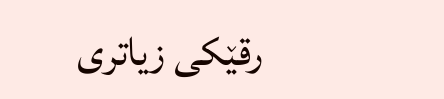رقێکی زیاتری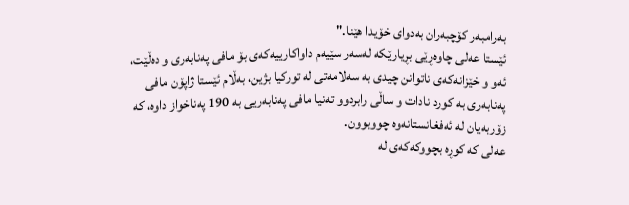بەرامبەر کۆچبەران بەدوای خۆیدا هێنا."
ئێستا عەلی چاوەڕێی بڕیارێکە لەسەر سێیەم داواکارییەکەی بۆ مافی پەنابەری و دەڵێت، ئەو و خێزانەکەی ناتوانن چیدی بە سەلامەتی لە تورکیا بژین، بەڵام ئێستا ژاپۆن مافی پەنابەری بە کورد نادات و ساڵی رابردوو تەنیا مافی پەنابەریی بە 190 پەناخواز داوە، کە زۆربەیان لە ئەفغانستانەوە چووبوون.
عەلی کە کوڕە بچووکەکەی لە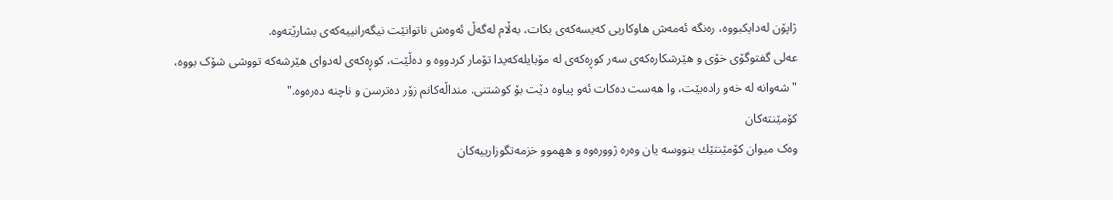ژاپۆن لەدایکبووە، رەنگە ئەمەش هاوکاریی کەیسەکەی بکات، بەڵام لەگەڵ ئەوەش ناتوانێت نیگەرانییەکەی بشارێتەوە.
عەلی گفتوگۆی خۆی و هێرشکارەکەی سەر کوڕەکەی لە مۆبایلەکەیدا تۆمار کردووە و دەڵێت، کوڕەکەی لەدوای هێرشەکە تووشی شۆک بووە، "شەوانە لە خەو رادەبێت، وا هەست دەکات ئەو پیاوە دێت بۆ کوشتنی. منداڵەکانم زۆر دەترسن و ناچنە دەرەوە."
کۆمێنتەکان
وەک میوان کۆمێنتێك بنووسە یان وەرە ژوورەوە و ههموو خزمەتگوزارییەکان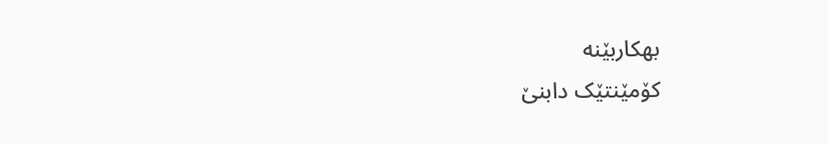بهكاربێنه
کۆمێنتێک دابنێ